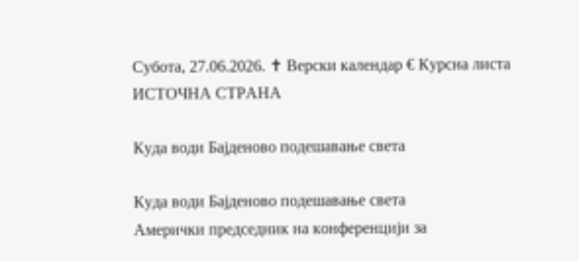Субота, 27.06.2026. ✝ Верски календар € Курсна листа
ИСТОЧНА СТРАНА

Куда води Бајденово подешавање света

Куда води Бајденово подешавање света
Амерички председник на конференцији за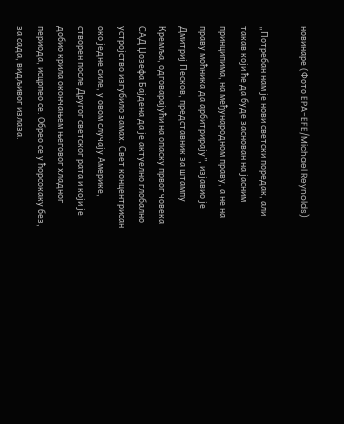новинаре (Фото EPA-EFE/Michael Reynolds)

„Потребан нам је нови светски поредак, али такав који ће да буде заснован на јасним принципима, на међународном праву, а не на праву моћника да арбитрирају”, изјавио је Дмитриј Песков, представник за штампу Кремља, одговарајући на опаску првог човека САД Џозефа Бајдена да је актуелно глобално устројство изгубило замах. Свет концентрисан око једне силе, у овом случају Америке, створен после Другог светског рата и који је добио крила окончањем његовог хладног периода, исцрпео се. Обрео се у ћорсокаку без, за сада, видљивог излаза.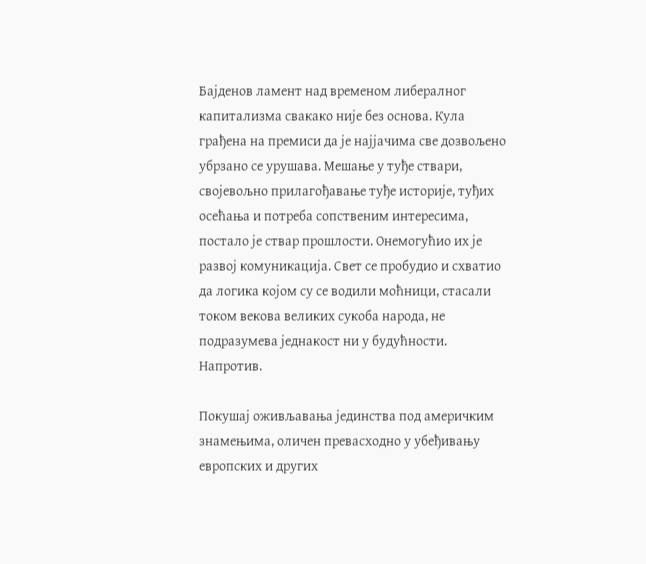Бајденов ламент над временом либералног капитализма свакако није без основа. Кула грађена на премиси да је најјачима све дозвољено убрзано се урушава. Мешање у туђе ствари, својевољно прилагођавање туђе историје, туђих осећања и потреба сопственим интересима, постало је ствар прошлости. Онемогућио их је развој комуникација. Свет се пробудио и схватио да логика којом су се водили моћници, стасали током векова великих сукоба народа, не подразумева једнакост ни у будућности. Напротив.

Покушај оживљавања јединства под америчким знамењима, оличен превасходно у убеђивању европских и других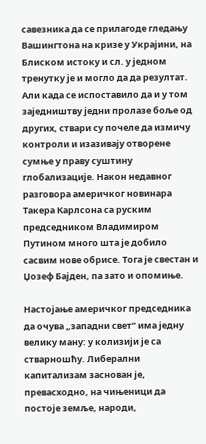савезника да се прилагоде гледању Вашингтона на кризе у Украјини, на Блиском истоку и сл. у једном тренутку је и могло да да резултат. Али када се испоставило да и у том заједништву једни пролазe боље од других, ствари су почеле да измичу контроли и изазивају отворене сумње у праву суштину глобализације. Након недавног разговора америчког новинара Такера Карлсона са руским председником Владимиром Путином много шта је добило сасвим нове обрисе. Тога је свестан и Џозеф Бајден, пa зато и опомиње.

Настојање америчког председника да очува „западни свет” има једну велику ману: у колизији је са стварношћу. Либерални капитализам заснован је, превасходно, на чињеници да постоје земље, народи,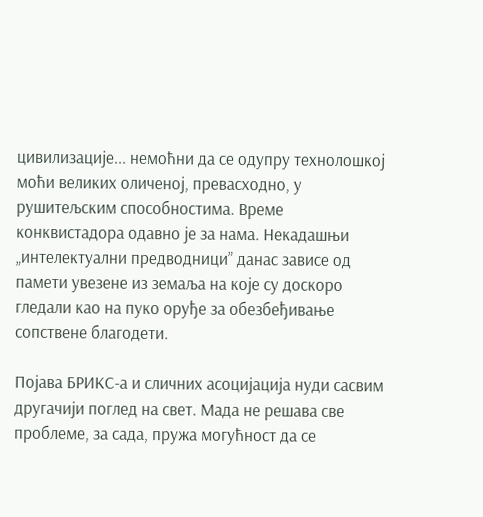цивилизације... немоћни да се одупру технолошкој моћи великих оличеној, превасходно, у рушитељским способностима. Време конквистадора одавно је за нама. Некадашњи „интелектуални предводници” данас зависе од памети увезене из земаља на које су доскоро гледали као на пуко оруђе за обезбеђивање сопствене благодети.

Појава БРИКС-а и сличних асоцијација нуди сасвим другачији поглед на свет. Мада не решава све проблеме, за сада, пружа могућност да се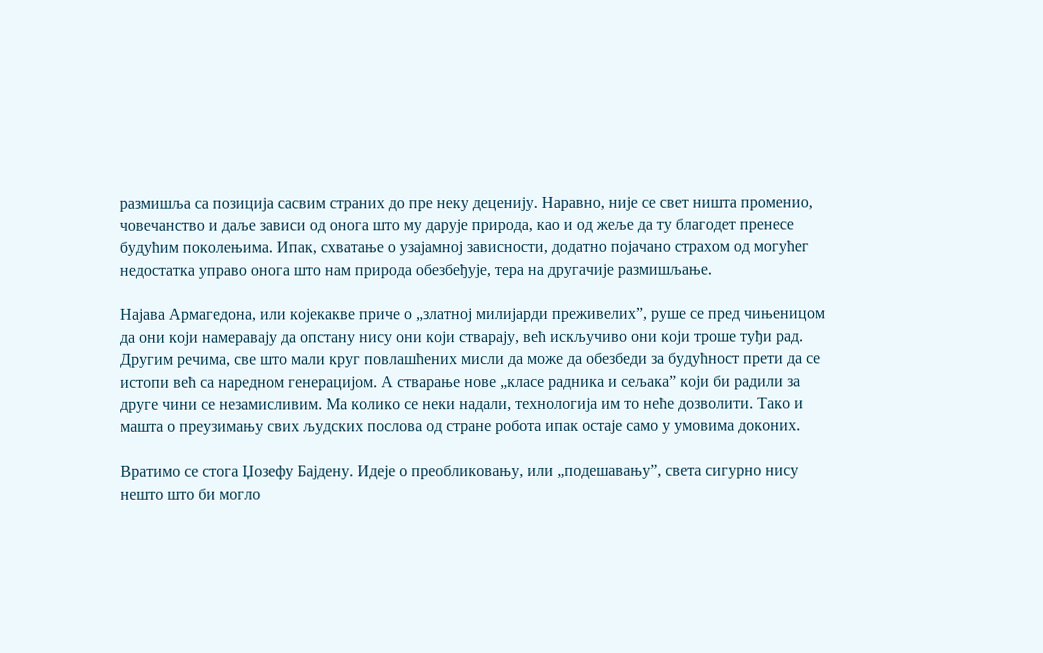размишља са позиција сасвим страних до пре неку деценију. Наравно, није се свет ништа променио, човечанство и даље зависи од онога што му дарује природа, као и од жеље да ту благодет пренесе будућим поколењима. Ипак, схватање о узајамној зависности, додатно појачано страхом од могућег недостатка управо онога што нам природа обезбеђује, тера на другачије размишљање.

Најава Армагедона, или којекакве приче о „златној милијарди преживелих”, руше се пред чињеницом да они који намеравају да опстану нису они који стварају, већ искључиво они који троше туђи рад. Другим речима, све што мали круг повлашћених мисли да може да обезбеди за будућност прети да се истопи већ са наредном генерацијом. А стварање нове „класе радника и сељака” који би радили за друге чини се незамисливим. Ма колико се неки надали, технологија им то неће дозволити. Тако и машта о преузимању свих људских послова од стране робота ипак остаје само у умовима доконих.

Вратимо се стога Џозефу Бајдену. Идеје о преобликовању, или „подешавању”, света сигурно нису нешто што би могло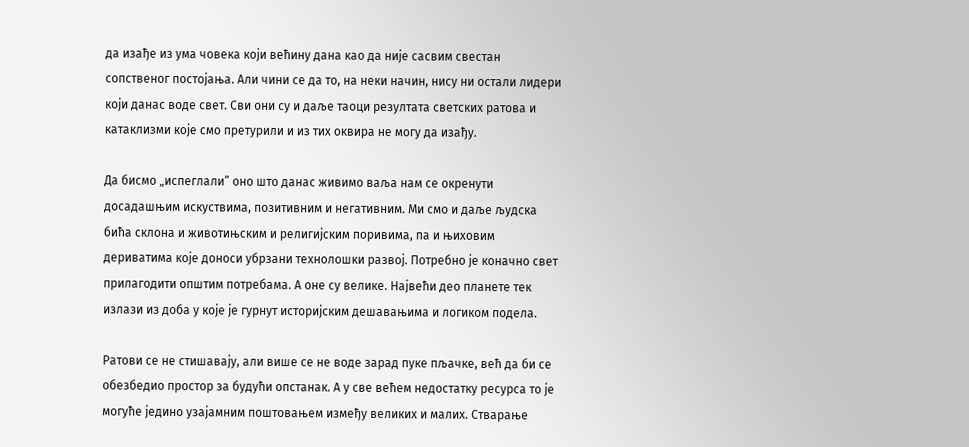да изађе из ума човека који већину дана као да није сасвим свестан сопственог постојања. Али чини се да то, на неки начин, нису ни остали лидери који данас воде свет. Сви они су и даље таоци резултата светских ратова и катаклизми које смо претурили и из тих оквира не могу да изађу.

Да бисмо „испеглали” оно што данас живимо ваља нам се окренути досадашњим искуствима, позитивним и негативним. Ми смо и даље људска бића склона и животињским и религијским поривима, па и њиховим дериватима које доноси убрзани технолошки развој. Потребно је коначно свет прилагодити општим потребама. А оне су велике. Највећи део планете тек излази из доба у које је гурнут историјским дешавањима и логиком подела.

Ратови се не стишавају, али више се не воде зарад пуке пљачке, већ да би се обезбедио простор за будући опстанак. А у све већем недостатку ресурса то је могуће једино узајамним поштовањем између великих и малих. Стварање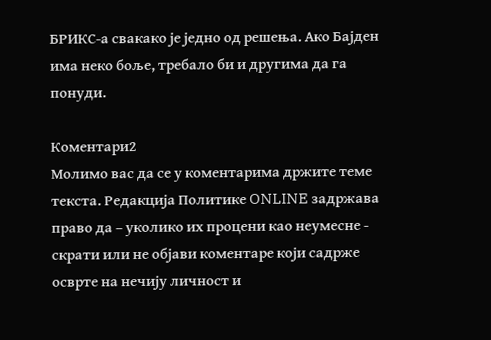БРИКС-а свакако је једно од решења. Ако Бајден има неко боље, требало би и другима да га понуди.

Коментари2
Молимо вас да се у коментарима држите теме текста. Редакција Политике ONLINE задржава право да – уколико их процени као неумесне - скрати или не објави коментаре који садрже осврте на нечију личност и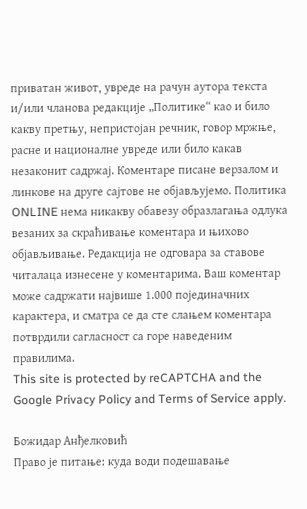приватан живот, увреде на рачун аутора текста и/или чланова редакције „Политике“ као и било какву претњу, непристојан речник, говор мржње, расне и националне увреде или било какав незаконит садржај. Коментаре писане верзалом и линкове на друге сајтове не објављујемо. Политика ONLINE нема никакву обавезу образлагања одлука везаних за скраћивање коментара и њихово објављивање. Редакција не одговара за ставове читалаца изнесене у коментарима. Ваш коментар може садржати највише 1.000 појединачних карактера, и сматра се да сте слањем коментара потврдили сагласност са горе наведеним правилима.
This site is protected by reCAPTCHA and the Google Privacy Policy and Terms of Service apply.

Божидар Анђелковић
Право је питање: куда води подешавање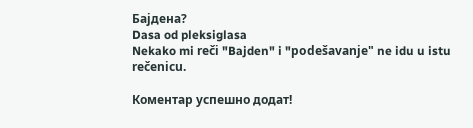Бајдена?
Dasa od pleksiglasa
Nekako mi reči "Bajden" i "podešavanje" ne idu u istu rečenicu.

Комeнтар успeшно додат!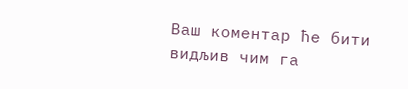Ваш комeнтар ћe бити видљив чим га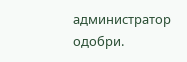администратор одобри.